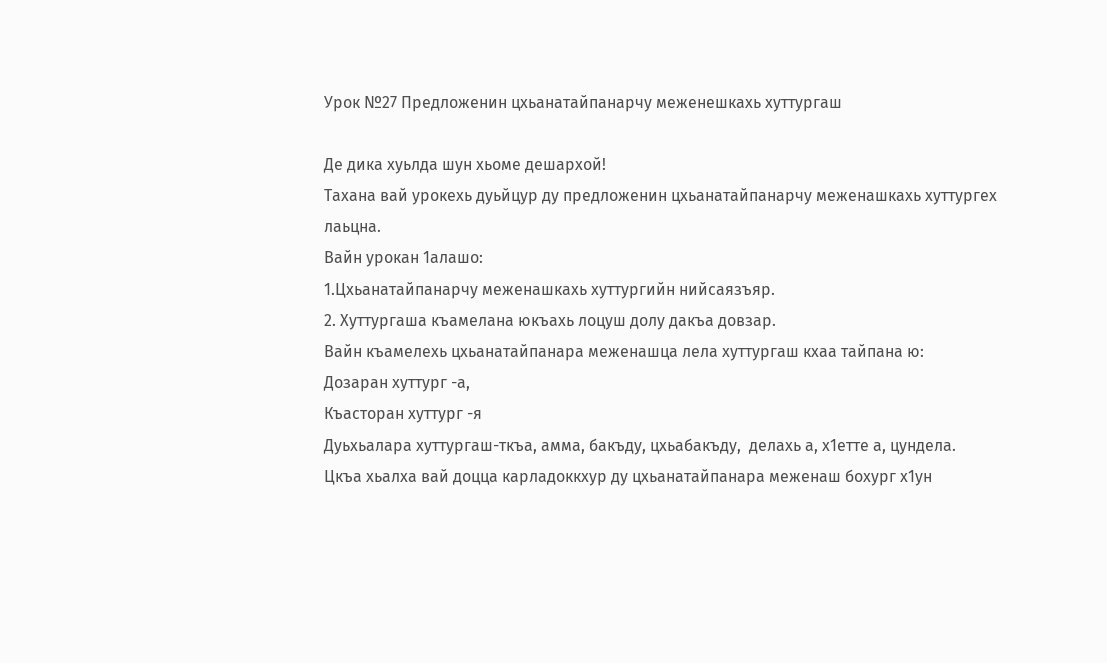Урок №27 Предложенин цхьанатайпанарчу меженешкахь хуттургаш

Де дика хуьлда шун хьоме дешархой!
Тахана вай урокехь дуьйцур ду предложенин цхьанатайпанарчу меженашкахь хуттургех лаьцна.
Вайн урокан 1алашо:
1.Цхьанатайпанарчу меженашкахь хуттургийн нийсаязъяр.
2. Хуттургаша къамелана юкъахь лоцуш долу дакъа довзар.
Вайн къамелехь цхьанатайпанара меженашца лела хуттургаш кхаа тайпана ю:
Дозаран хуттург -а,
Къасторан хуттург -я
Дуьхьалара хуттургаш-ткъа, амма, бакъду, цхьабакъду,  делахь а, х1етте а, цундела.
Цкъа хьалха вай доцца карладоккхур ду цхьанатайпанара меженаш бохург х1ун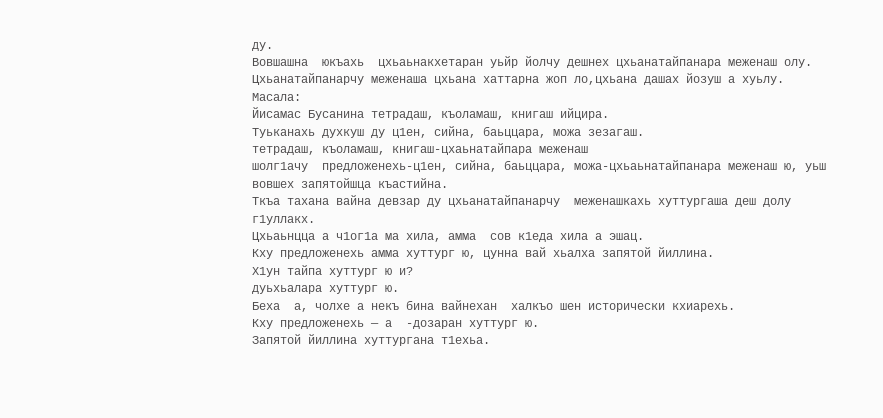ду.
Вовшашна  юкъахь  цхьаьнакхетаран уьйр йолчу дешнех цхьанатайпанара меженаш олу. Цхьанатайпанарчу меженаша цхьана хаттарна жоп ло,цхьана дашах йозуш а хуьлу.
Масала:
Йисамас Бусанина тетрадаш, къоламаш, книгаш ийцира.
Туьканахь духкуш ду ц1ен, сийна, баьццара, можа зезагаш.
тетрадаш, къоламаш, книгаш-цхаьнатайпара меженаш
шолг1ачу  предложенехь-ц1ен, сийна, баьццара, можа-цхьаьнатайпанара меженаш ю, уьш вовшех запятойшца къастийна.
Ткъа тахана вайна девзар ду цхьанатайпанарчу  меженашкахь хуттургаша деш долу г1уллакх.
Цхьаьнцца а ч1ог1а ма хила, амма  сов к1еда хила а эшац.
Кху предложенехь амма хуттург ю, цунна вай хьалха запятой йиллина.
Х1ун тайпа хуттург ю и?
дуьхьалара хуттург ю.
Беха  а, чолхе а некъ бина вайнехан  халкъо шен исторически кхиарехь.
Кху предложенехь — а  -дозаран хуттург ю.
Запятой йиллина хуттургана т1ехьа.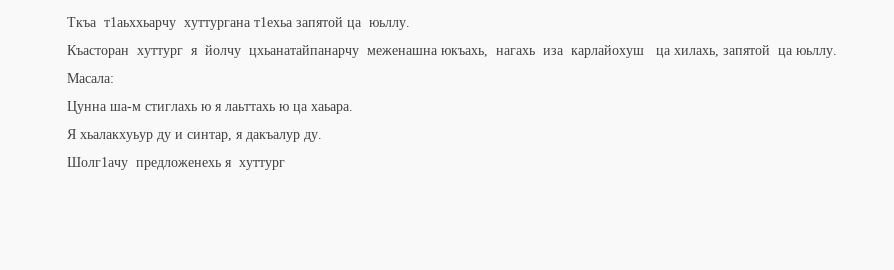Ткъа  т1аьххьарчу  хуттургана т1ехьа запятой ца  юьллу.
Къасторан  хуттург  я  йолчу  цхьанатайпанарчу  меженашна юкъахь,  нагахь  иза  карлайохуш   ца хилахь, запятой  ца юьллу.
Масала:
Цунна ша-м стиглахь ю я лаьттахь ю ца хаьара.
Я хьалакхуьур ду и синтар, я дакъалур ду.
Шолг1ачу  предложенехь я  хуттург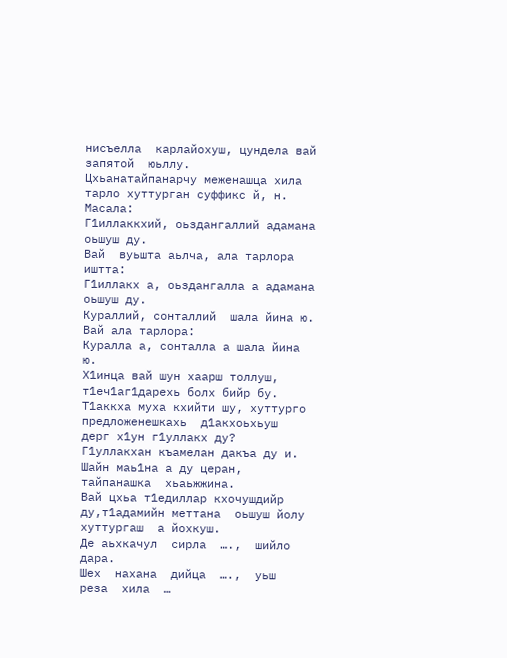нисъелла  карлайохуш, цундела вай запятой  юьллу.
Цхьанатайпанарчу меженашца хила тарло хуттурган суффикс й, н. Масала:
Г1иллаккхий, оьздангаллий адамана оьшуш ду.
Вай  вуьшта аьлча, ала тарлора  иштта:
Г1иллакх а, оьздангалла а адамана оьшуш ду.
Кураллий, сонталлий  шала йина ю.
Вай ала тарлора:
Куралла а, сонталла а шала йина ю.
Х1инца вай шун хаарш толлуш, т1еч1аг1дарехь болх бийр бу.
Т1аккха муха кхийти шу, хуттурго предложенешкахь  д1акхоьхьуш  дерг х1ун г1уллакх ду?
Г1уллакхан къамелан дакъа ду и.
Шайн маь1на а ду церан, тайпанашка  хьаьжжина.
Вай цхьа т1едиллар кхочушдийр ду,т1адамийн меттана  оьшуш йолу  хуттургаш  а йохкуш.
Де аьхкачул  сирла  ….,  шийло  дара.
Шех  нахана  дийца  ….,  уьш  реза  хила  …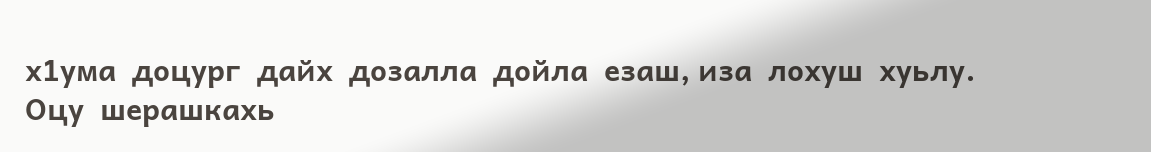х1ума  доцург  дайх  дозалла  дойла  езаш, иза  лохуш  хуьлу.
Оцу  шерашкахь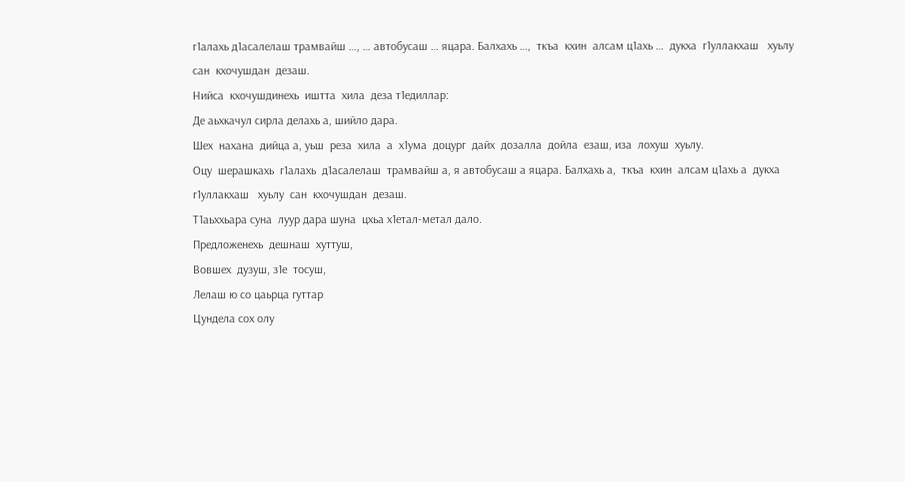г1алахь д1асалелаш трамвайш …, … автобусаш … яцара. Балхахь …,  ткъа  кхин  алсам ц1ахь …  дукха  г1уллакхаш   хуьлу  сан  кхочушдан  дезаш.
Нийса  кхочушдинехь  иштта  хила  деза т1едиллар:
Де аьхкачул сирла делахь а, шийло дара.
Шех  нахана  дийца а, уьш  реза  хила  а  х1ума  доцург  дайх  дозалла  дойла  езаш, иза  лохуш  хуьлу.
Оцу  шерашкахь  г1алахь  д1асалелаш  трамвайш а, я автобусаш а яцара. Балхахь а,  ткъа  кхин  алсам ц1ахь а  дукха  г1уллакхаш   хуьлу  сан  кхочушдан  дезаш.
Т1аьххьара суна  луур дара шуна  цхьа х1етал-метал дало.
Предложенехь  дешнаш  хуттуш,
Вовшех  дузуш, з1е  тосуш,
Лелаш ю со цаьрца гуттар
Цундела сох олу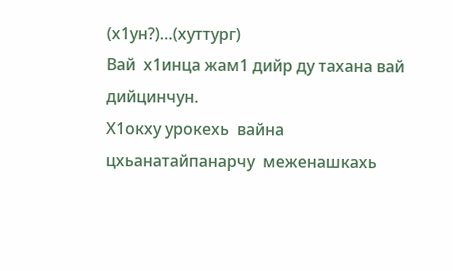(х1ун?)…(хуттург)
Вай  х1инца жам1 дийр ду тахана вай дийцинчун.
Х1окху урокехь  вайна  цхьанатайпанарчу  меженашкахь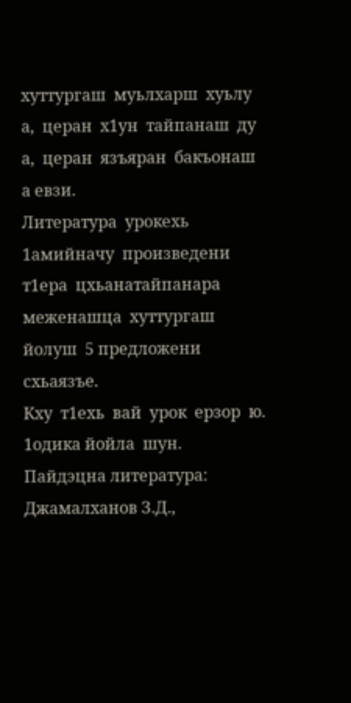хуттургаш  муьлхарш  хуьлу  а,  церан  х1ун  тайпанаш  ду а,  церан  язъяран  бакъонаш  а евзи.
Литература  урокехь  1амийначу  произведени  т1ера  цхьанатайпанара  меженашца  хуттургаш  йолуш  5 предложени  схьаязъе.
Кху  т1ехь  вай  урок  ерзор  ю.
1одика йойла  шун.
Пайдэцна литература:
Джамалханов З.Д.,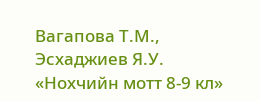Вагапова Т.М.,  Эсхаджиев Я.У.
«Нохчийн мотт 8-9 кл»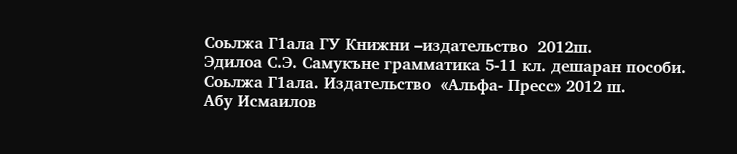Соьлжа Г1ала ГУ Книжни –издательство  2012ш.
Эдилоа С.Э. Самукъне грамматика 5-11 кл. дешаран пособи.
Соьлжа Г1ала. Издательство  «Альфа- Пресс» 2012 ш.
Абу Исмаилов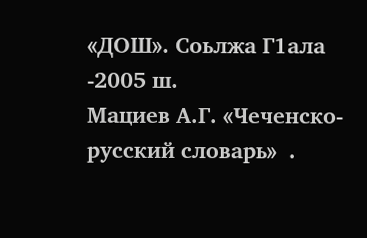«ДОШ». Соьлжа Г1ала -2005 ш.
Мациев А.Г. «Чеченско-русский словарь»  .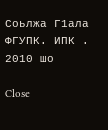Соьлжа Г1ала ФГУПК. ИПК . 2010 шо

Close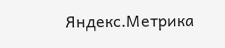Яндекс.Метрика